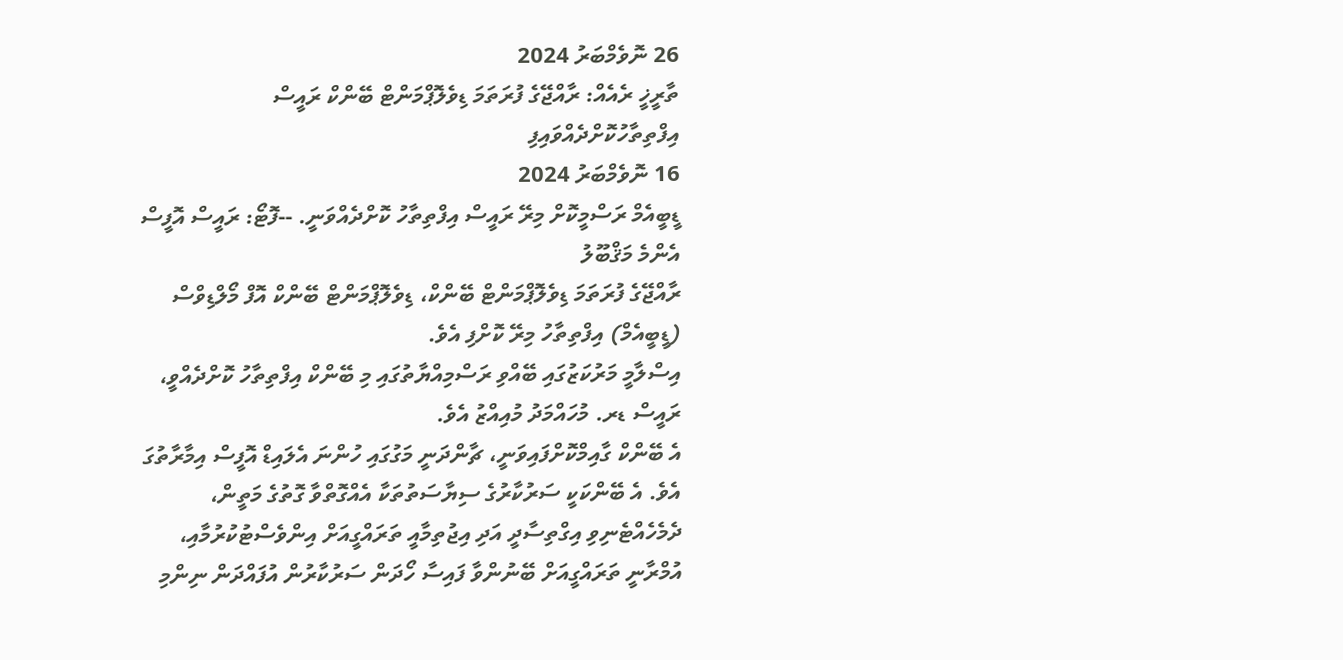26 ނޮވެމްބަރު 2024
ތާރީޚީ ރެއެއް: ރާއްޖޭގެ ފުރަތަމަ ޑިވެލޮޕްމަންޓް ބޭންކް ރައީސް އިފްތިތާހުކޮށްދެއްވައިފި
16 ނޮވެމްބަރު 2024
ޑީބީއެމް ރަސްމީކޮށް މިރޭ ރައީސް އިފްތިތާހު ކޮށްދެއްވަނީ. --ފޮޓޯ: ރައީސް އޮފީސް
އެންމެ މަޤްބޫލު
ރާއްޖޭގެ ފުރަތަމަ ޑިވެލޮޕްމަންޓް ބޭންކް، ޑިވެލޮޕްމަންޓް ބޭންކް އޮފް މޯލްޑިވްސް (ޑީބީއެމް) އިފްތިތާހު މިރޭ ކޮށްފި އެވެ.
އިސްލާމީ މަރުކަޒުގައި ބޭއްވި ރަސްމިއްޔާތުގައި މި ބޭންކް އިފްތިތާހު ކޮށްދެއްވީ، ރައީސް ޑރ. މުހައްމަދު މުއިއްޒު އެވެ.
އެ ބޭންކް ގާއިމްކޮށްފައިވަނީ، ޗާންދަނީ މަގުގައި ހުންނަ އެލައިޑް އޮފީސް އިމާރާތުގަ އެވެ. އެ ބޭންކަކީ ސަރުކާރުގެ ސިޔާސަތުތަކާ އެއްގޮތްވާ ގޮތުގެ މަތީން، ދެމެހެއްޓެނިވި އިގްތިސާދީ އަދި އިޖުތިމާއީ ތަރައްގީއަށް އިންވެސްޓުކުރުމާއި، އުމްރާނީ ތަރައްގީއަށް ބޭނުންވާ ފައިސާ ހޯދަން ސަރުކާރުން އުފައްދަން ނިންމި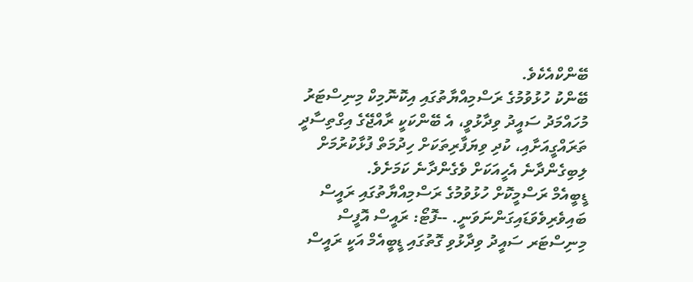ބޭންކްއެކެވެ.
ބޭންކު ހުޅުވުމުގެ ރަސްމިއްޔާތުގައި އިކޮނޮމިކް މިނިސްޓަރު މުހައްމަދު ސައީދު ވިދާޅުވީ، އެ ބޭންކަކީ ރާއްޖޭގެ އިގްތިސާދީ ތަރައްގީއަށާއި، ކުދި ވިޔަފާރިތަކަށް ހިދުމަތް ފުޅާކުރުމަށް ލިބިގެންދާނެ އެހީއަކަށް ވެގެންދާނެ ކަމަށެވެ.
ޑީބީއެމް ރަސްމީކޮށް ހުޅުވުމުގެ ރަސްމިއްޔާތުގައި ރައީސް ބައިވެރިވެވަޑައިގަންނަވަނީ. --ފޮޓޯ: ރައީސް އޮފީސް
މިނިސްޓަރ ސައީދު ވިދާޅުވި ގޮތުގައި ޑީބީއެމް އަކީ ރައީސް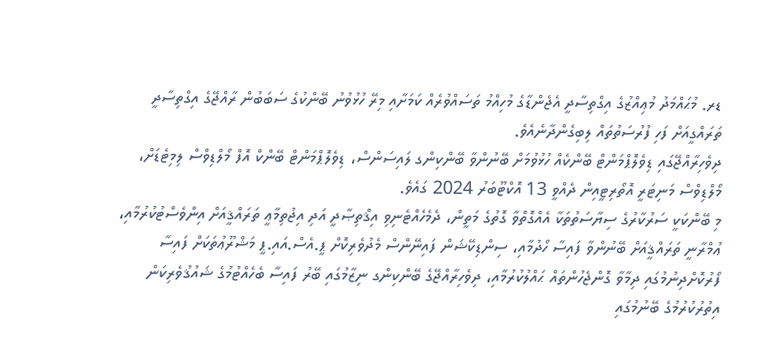ޑރ. މުޙައްމަދު މުޢިއްޒުގެ އިގްތިސާދީ އެޖެންޑާގެ މުހިއްމު ތަސައްވުރެއް ކަމަށާއި މިރޭ ހުޅުވުނު ބޭންކުގެ ސަބަބުން ރާއްޖޭގެ އިގްތިސާދީ ތަރައްގީއަށް ފަހި ފުރުސަތުތައް ލިބިގެންދާނެއެވެ.
ދިވެހިރާއްޖޭގައި ޑިވެލޮޕްމަންޓް ބޭންކެއް ހުޅުވުމަށް ބޭނުންވާ ބޭންކިންގ ލައިސަންސް، ޑިވެލޮޕްމަންޓް ބޭންކް އޮފް މޯލްޑިވްސް ލިމިޓެޑަށް، މޯލްޑިވްސް މަނިޓަރީ އޮތޯރިޓީއިން ދެއްވީ 13 އޮކްޓޫބަރު 2024 ގައެވެ.
މި ބޭންކަކީ ސަރުކާރުގެ ސިޔާސަތުތަކާ އެއްގޮތްވާ ގޮތުގެ މަތީން، ދެމެހެއްޓެނިވި އިޤްތިޞާދީ އަދި އިޖުތިމާޢީ ތަރައްޤީއަށް އިންވެސްޓުކުރުމާއި، ޢުމްރާނީ ތަރައްޤީއަށް ބޭނުންވާ ފައިސާ ހޯދުމާއި، ސިންޑިކޭޝަން ފައިނޭންސް މެދުވެރިކޮށް ޕީ.އެސް.އައި.ޕީ މަޝްރޫޢުތަކަށް ފައިސާ ފޯރުކޮށްދިނުމުގައި ދިމާވާ ގޮންޖެހުންތައް ޙައްލުކުރުމާއި، ދިވެހިރާއްޖޭގެ ބޭންކިންގ ނިޒާމުގައި ބޭރު ފައިސާ ބެހެއްޓުމުގެ ޝައުޤުވެރިކަން އިތުރުކުރުމުގެ ބޭނުމުގައި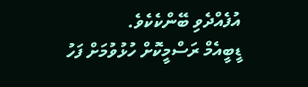އުފެއްދެވި ބޭންކެކެވެ.
ޑީބީއެމް ރަސްމީކޮށް ހުޅުވުމަށް ފަހު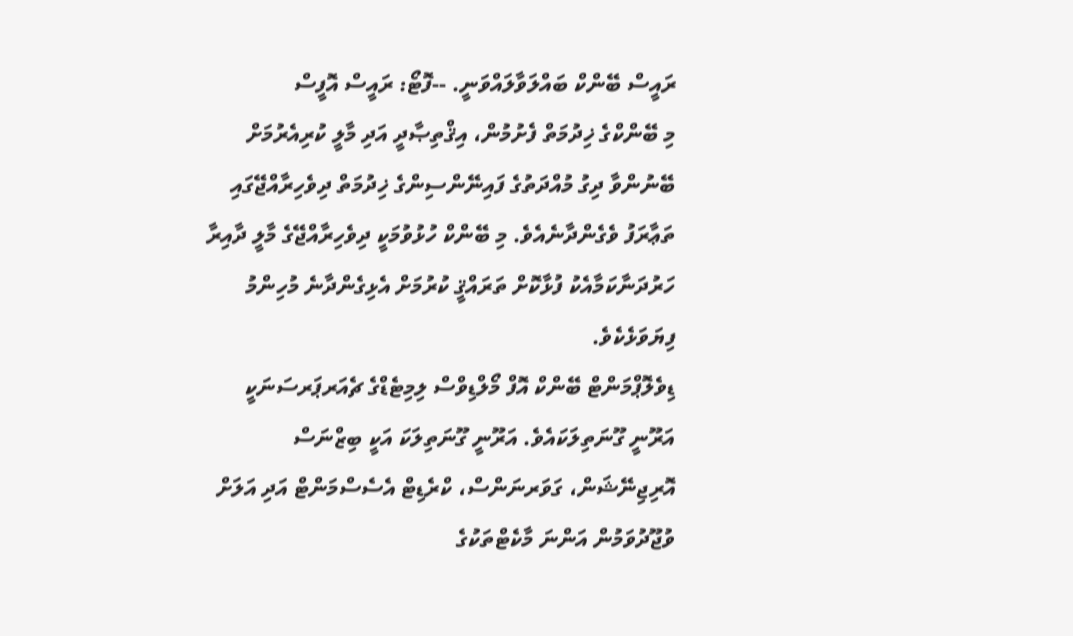ރައީސް ބޭންކް ބައްލަވާލައްވަނީ. --ފޮޓޯ: ރައީސް އޮފީސް
މި ބޭންކްގެ ޚިދުމަތް ފެށުމުން، އިޤްތިޞާދީ އަދި މާލީ ކުރިއެރުމަށް ބޭނުންވާ ދިގު މުއްދަތުގެ ފައިނޭންސިންގެ ޚިދުމަތް ދިވެހިރާއްޖޭގައި ތަޢާރަފު ވެގެންދާނެއެވެ. މި ބޭންކް ހުޅުވުމަކީ ދިވެހިރާއްޖޭގެ މާލީ ދާއިރާ ހަރުދަނާކަމާއެކު ފުޅާކޮށް ތަރައްޤީ ކުރުމަށް އެޅިގެންދާނެ މުހިންމު ފިޔަވަޅެކެވެ.
ޑިވެލޮޕްމަންޓް ބޭންކް އޮފް މޯލްޑިވްސް ލިމިޓެޑްގެ ޗެއަރޕަރސަނަކީ އަރޫނީ ގޫނަތިލަކައެވެ. އަރޫނީ ގޫނަތިލަކަ އަކީ ބިޒްނަސް އޮރިޖިނޭޝަން، ގަވަރނަންސް، ކްރެޑިޓް އެސެސްމަންޓް އަދި އަލަށް ވުޖޫދުވަމުން އަންނަ މާކެޓްތަކުގެ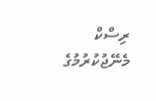ރިސްކް މެނޭޖުކުރުމުގެ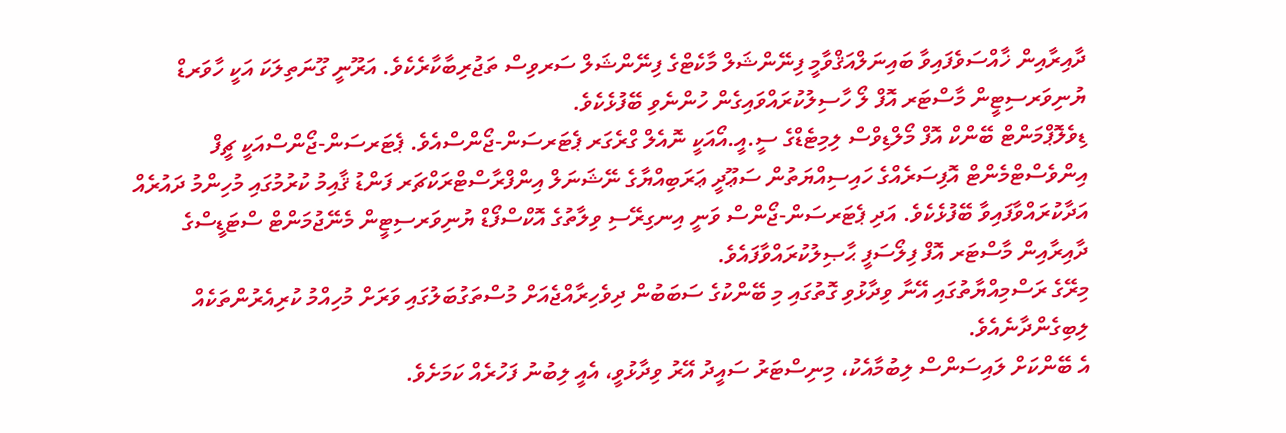ދާއިރާއިން ޚާއްސަވެފައިވާ ބައިނަލްއަޤްވާމީ ފިނޭންޝަލް މާކެޓްގެ ފިނޭންޝަލް ސަރވިސް ތަޖުރިބާކާރެކެވެ. އަރޫނީ ގޫނަތިލަކަ އަކީ ހާވަރޑް ޔުނިވަރސިޓީން މާސްޓަރ އޮފް ލޯ ހާސިލުކުރައްވައިގެން ހުންނެވި ބޭފުޅެކެވެ.
ޑިވެލޮޕްމަންޓް ބޭންކް އޮފް މޯލްޑިވްސް ލިމިޓެޑްގެ ސީ.އީ.އޯއަކީ ނޮއެލް ގްރެގަރ ޕެޓަރސަން-ޖޯންސްއެވެ. ޕެޓަރސަން-ޖޯންސްއަކީ ޗީފް އިންވެސްޓްމެންޓް އޮފިސަރެއްގެ ހައިސިއްޔަތުން ސަޢޫދީ ޢަރަބިއްޔާގެ ނޭޝަނަލް އިންފްރާސްޓްރަކްޗަރ ފަންޑު ޤާއިމު ކުރުމުގައި މުހިންމު ދައުރެއް އަދާކުރައްވާފައިވާ ބޭފުޅެކެވެ. އަދި ޕެޓަރސަން-ޖޯންސް ވަނީ އިނގިރޭސި ވިލާތުގެ އޮކްސްފޯޑް ޔުނިވަރސިޓީން މެނޭޖުމަންޓް ސްޓަޑީސްގެ ދާއިރާއިން މާސްޓަރ އޮފް ފިލޯސަފީ ޙާޞިލުކުރައްވާފައެވެ.
މިރޭގެ ރަސްމިއްޔާތުގައި އޭނާ ވިދާޅުވި ގޮތުގައި މި ބޭންކުގެ ސަބަބުން ދިވެހިރާއްޖެއަށް މުސްތަގުބަލުގައި ވަރަށް މުހިއްމު ކުރިއެރުންތަކެއް ލިބިގެންދާނެއެވެ.
އެ ބޭންކަށް ލައިސަންސް ލިބުމާއެކު، މިނިސްޓަރު ސައީދު އޭރު ވިދާޅުވީ، އެއީ ލިބުނު ފަހުރެއް ކަމަށެވެ.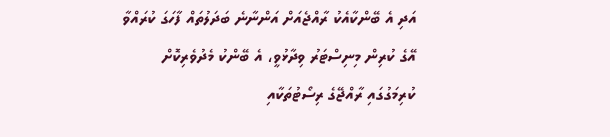އަދި އެ ބޭންކާއެކު ރާއްޖެއަށް އަންނާނެ ބަދަލުތައް ފާހަގަ ކުރައްވާ އޭގެ ކުރިން މިނިސްޓަރު ވިދާޅުވީ، އެ ބޭންކު މެދުވެރިކޮށް ކުރިމަގުގައި ރާއްޖޭގެ ރިސޯޓުތަކާއި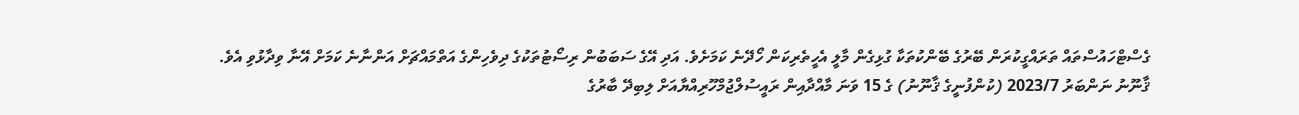ގެސްޓްހައުސްތައް ތަރައްގީކުރަން ބޭރުގެ ބޭންކުތަކާ ގުޅިގެން މާލީ އެހީތެރިކަން ހޯދޭނެ ކަމަށެވެ. އަދި އޭގެ ސަބަބުން ރިސޯޓުތަކުގެ ދިވެހިންގެ އަތްމައްޗަށް އަންނާނެ ކަމަށް އޭނާ ވިދާޅުވި އެވެ.
ޤާނޫނު ނަންބަރު 2023/7 (ކުންފުނީގެ ޤާނޫނު) ގެ 15 ވަނަ މާއްދާއިން ރައީސުލްޖުމްހޫރިއްޔާއަށް ލިބިދޭ ބާރުގެ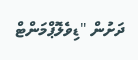ދަށުން "ޑިވެލޮޕްމަންޓް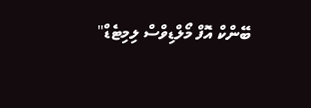ބޭންކް އޮފް މޯލްޑިވްސް ލިމިޓެޑް"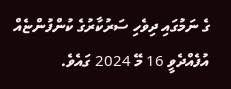ގެ ނަމުގައި ދިވެހި ސަރުކާރުގެ ކުންފުންޏެއް އުފެއްދެވީ 16 މޭ 2024 ގައެވެ.